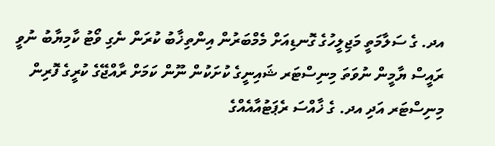އދ. ގެ ސަލާމަތީ މަޖިލީހުގެ ގޮނޑިއަށް މެމްބަރުން އިންތިޚާބު ކުރަން ނެގި ވޯޓު ކާމިޔާބު ނުވީ ރައީސް ޔާމީން ނުވަތަ މިނިސްޓަރ ޝައިނީގެ ކުށަކުން ނޫން ކަމަށް ރާއްޖޭގެ ކުރީގެ ފޮރިން މިނިސްޓަރ އަދި އދ. ގެ ޚާއްސަ ރެޕަޓުއާއެއްގެ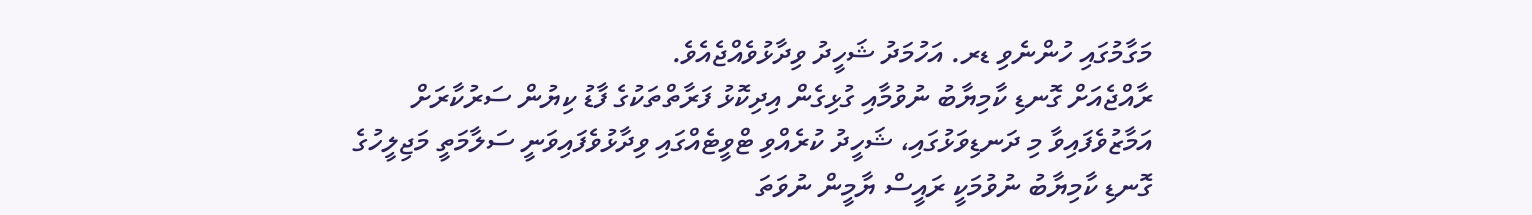މަގާމުގައި ހުންނެވި ޑރ. އަހުމަދު ޝަހީދު ވިދާޅުވެއްޖެއެވެ.
ރާއްޖެއަށް ގޮނޑި ކާމިޔާބު ނުވުމާއި ގުޅިގެން އިދިކޮޅު ފަރާތްތަކުގެ ފާޑު ކިޔުން ސަރުކާރަށް އަމާޒުވެފައިވާ މި ދަނޑިވަޅުގައި، ޝަހީދު ކުރެއްވި ޓްވީޓެއްގައި ވިދާޅުވެފައިވަނީ ސަލާމަތީ މަޖިލީހުގެ ގޮނޑި ކާމިޔާބު ނުވުމަކީ ރައީސް ޔާމީން ނުވަތަ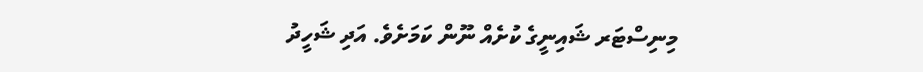މިނިސްޓަރ ޝައިނީގެ ކުށެއް ނޫން ކަމަށެވެ. އަދި ޝަހީދު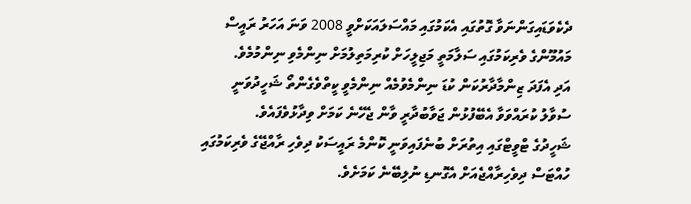ދެކެވަޑައިގަންނަވާ ގޮތުގައި އެކަމުގައި މައްސަލައަކަށްވީ 2008 ވަނަ އަހަރު ރައީސް މައުމޫންގެ ވެރިކަމުގައި ސަލާމަތީ މަޖިލީހަށް ކުރިމަތިލުމަށް ނިންމެވި ނިންމުމެވެ.
އަދި އެފަދަ ޒިންމާދާރުކަން ކުޑަ ނިންމެވުމެއް ނިންމެވީ ކީތްވެގެންތޯ ޝަހީދުވަނީ ސުވާލު ކުރައްވަވާ އެބޭފުޅުން ޖަވާބުދާރީ ވާން ޖެހޭނެ ކަމަށް ވިދާޅުވެފައެވެ.
ޝަހީދުގެ ޓްވީޓްގައި އިތުރަށް ބުނެފައިވަނީ ކޮންމެ ރައީސަކު ދިވެހި ރާއްޖޭގެ ވެރިކަމުގައި ހުއްޓަސް ދިވެހިރާއްޖެއަށް އެގޮނޑި ނުލިބޭނެ ކަމަށެވެ.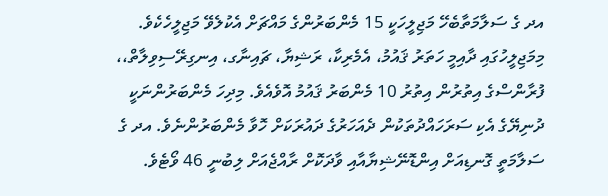އދ ގެ ސަލާމަތާބެހޭ މަޖިލީހަކީ 15 މެންބަރުންގެ މައްޗަށް އެކުލެވޭ މަޖިލީހެކެވެ. މިމަޖިލީހުގައި ދާއިމީ ހަތަރު ޤައުމު، އެމެރިކާ، ރަޝިޔާ، ޗައިނާގ، އިނގިރޭސިވިލާތް،، ފުރާންސްގެ އިތުރުން އިތުރު 10 މެންބަރު ޤައުމު އޮވެއެވެ. މިދިހަ މެންބަރުންނަކީ ދުނިޔޭގެ އެކި ސަރަހައްދުތަކުން ދެއަހަރުގެ ދައުރަކަށް ހޮވާ މެންބަރުންނެވެ. އދ ގެ ސަލާމަތީ ގޮނޑިއަށް އިންޑޮނޭޝިޔާއާއި ވާދަކޮށް ރާއްޖެއަށް ލިބުނީ 46 ވޯޓެވެ.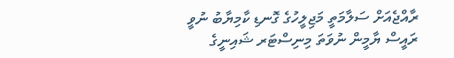ރާއްޖެއަށް ސަލާމަތީ މަޖިލީހުގެ ގޮނޑި ކާމިޔާބު ނުވީ ރައީސް ޔާމީން ނުވަތަ މިނިސްޓަރ ޝައިނީގެ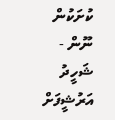ކުށަކުން ނޫން - ޝަހީދު
އަރުޝީފަށް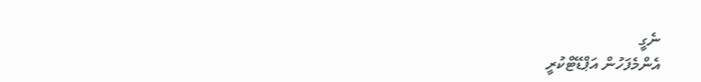ނެގީ
އެންމެފަހުން އަޕްޑޭޓްކުރީ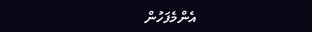އެންމެފަހުން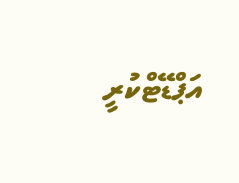އަޕްޑޭޓްކުރީ